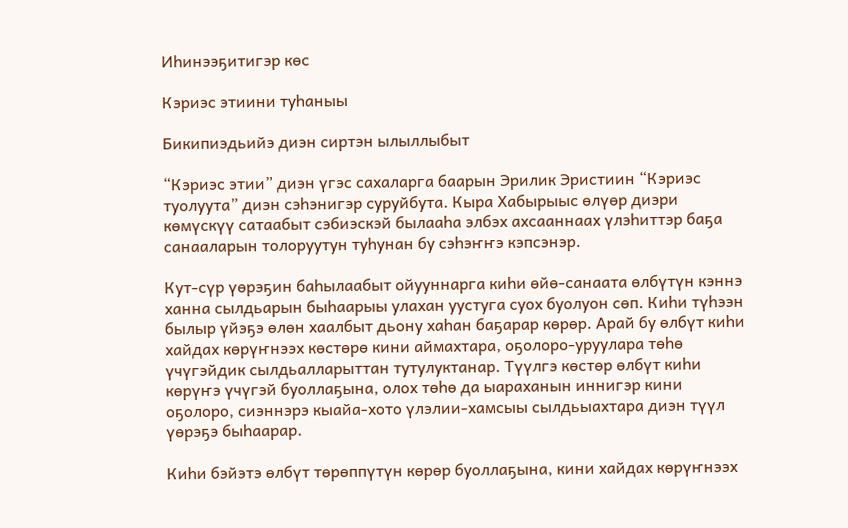Иһинээҕитигэр көс

Кэриэс этиини туһаныы

Бикипиэдьийэ диэн сиртэн ылыллыбыт

“Кэриэс этии” диэн үгэс сахаларга баарын Эрилик Эристиин “Кэриэс туолуута” диэн сэһэнигэр суруйбута. Кыра Хабырыыс өлүөр диэри көмүскүү сатаабыт сэбиэскэй былааһа элбэх ахсааннаах үлэһиттэр баҕа санааларын толоруутун туһунан бу сэһэҥҥэ кэпсэнэр.

Кут-сүр үөрэҕин баһылаабыт ойууннарга киһи өйө-санаата өлбүтүн кэннэ ханна сылдьарын быһаарыы улахан уустуга суох буолуон сөп. Киһи түһээн былыр үйэҕэ өлөн хаалбыт дьону хаһан баҕарар көрөр. Арай бу өлбүт киһи хайдах көрүҥнээх көстөрө кини аймахтара, оҕолоро-уруулара төһө үчүгэйдик сылдьалларыттан тутулуктанар. Түүлгэ көстөр өлбүт киһи көрүҥэ үчүгэй буоллаҕына, олох төһө да ыараханын иннигэр кини оҕолоро, сиэннэрэ кыайа-хото үлэлии-хамсыы сылдьыахтара диэн түүл үөрэҕэ быһаарар.

Киһи бэйэтэ өлбүт төрөппүтүн көрөр буоллаҕына, кини хайдах көрүҥнээх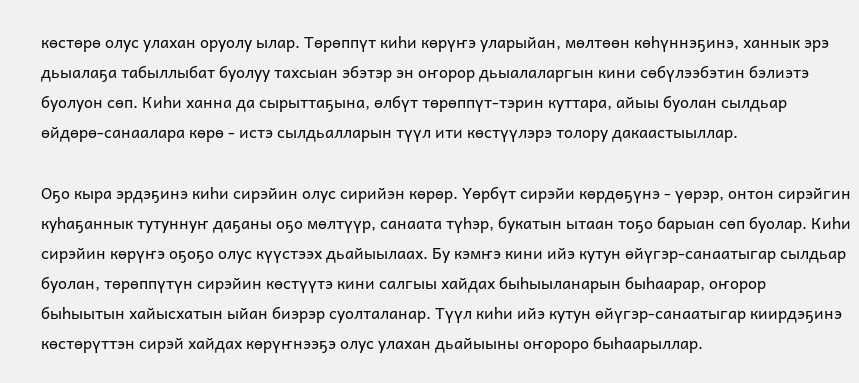көстөрө олус улахан оруолу ылар. Төрөппүт киһи көрүҥэ уларыйан, мөлтөөн көһүннэҕинэ, ханнык эрэ дьыалаҕа табыллыбат буолуу тахсыан эбэтэр эн оҥорор дьыалаларгын кини сөбүлээбэтин бэлиэтэ буолуон сөп. Киһи ханна да сырыттаҕына, өлбүт төрөппүт-тэрин куттара, айыы буолан сылдьар өйдөрө-санаалара көрө - истэ сылдьалларын түүл ити көстүүлэрэ толору дакаастыыллар.

Оҕо кыра эрдэҕинэ киһи сирэйин олус сирийэн көрөр. Үөрбүт сирэйи көрдөҕүнэ - үөрэр, онтон сирэйгин куһаҕаннык тутуннуҥ даҕаны оҕо мөлтүүр, санаата түһэр, букатын ытаан тоҕо барыан сөп буолар. Киһи сирэйин көрүҥэ оҕоҕо олус күүстээх дьайыылаах. Бу кэмҥэ кини ийэ кутун өйүгэр-санаатыгар сылдьар буолан, төрөппүтүн сирэйин көстүүтэ кини салгыы хайдах быһыыланарын быһаарар, оҥорор быһыытын хайысхатын ыйан биэрэр суолталанар. Түүл киһи ийэ кутун өйүгэр-санаатыгар киирдэҕинэ көстөрүттэн сирэй хайдах көрүҥнээҕэ олус улахан дьайыыны оҥороро быһаарыллар.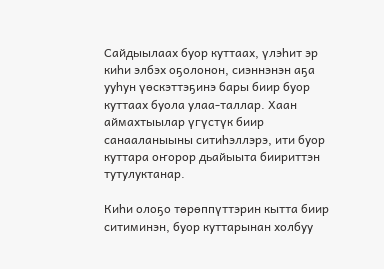Сайдыылаах буор куттаах, үлэһит эр киһи элбэх оҕолонон, сиэннэнэн аҕа ууһун үөскэттэҕинэ бары биир буор куттаах буола улаа-таллар. Хаан аймахтыылар үгүстүк биир санааланыыны ситиһэллэрэ, ити буор куттара оҥорор дьайыыта биириттэн тутулуктанар.

Киһи олоҕо төрөппүттэрин кытта биир ситиминэн, буор куттарынан холбуу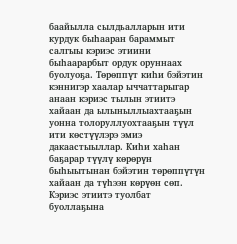баайылла сылдьалларын ити курдук быһааран бараммыт салгыы кэриэс этиини быһаарарбыт ордук оруннаах буолуоҕа. Төрөппүт киһи бэйэтин кэннигэр хаалар ыччаттарыгар анаан кэриэс тылын этиитэ хайаан да ылыныллыахтааҕын уонна толоруллуохтааҕын түүл ити көстүүлэрэ эмиэ дакаастыыллар. Киһи хаһан баҕарар түүлү көрөрүн быһыытынан бэйэтин төрөппүтүн хайаан да түһээн көрүөн сөп. Кэриэс этиитэ туолбат буоллаҕына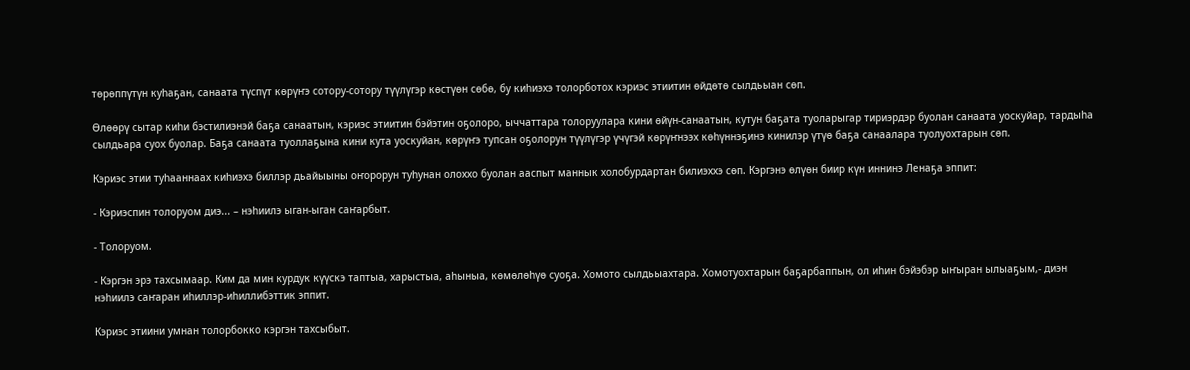төрөппүтүн куһаҕан, санаата түспүт көрүҥэ сотору-сотору түүлүгэр көстүөн сөбө, бу киһиэхэ толорботох кэриэс этиитин өйдөтө сылдьыан сөп.

Өлөөрү сытар киһи бэстилиэнэй баҕа санаатын, кэриэс этиитин бэйэтин оҕолоро, ыччаттара толоруулара кини өйүн-санаатын, кутун баҕата туоларыгар тириэрдэр буолан санаата уоскуйар, тардыһа сылдьара суох буолар. Баҕа санаата туоллаҕына кини кута уоскуйан, көрүҥэ тупсан оҕолорун түүлүгэр үчүгэй көрүҥнээх көһүннэҕинэ кинилэр үтүө баҕа санаалара туолуохтарын сөп.

Кэриэс этии туһааннаах киһиэхэ биллэр дьайыыны оҥорорун туһунан олоххо буолан ааспыт маннык холобурдартан билиэххэ сөп. Кэргэнэ өлүөн биир күн иннинэ Ленаҕа эппит:

- Кэриэспин толоруом диэ... – нэһиилэ ыган-ыган саҥарбыт.

- Толоруом.

- Кэргэн эрэ тахсымаар. Ким да мин курдук күүскэ таптыа, харыстыа, аһыныа, көмөлөһүө суоҕа. Хомото сылдьыахтара. Хомотуохтарын баҕарбаппын, ол иһин бэйэбэр ыҥыран ылыаҕым,- диэн нэһиилэ саҥаран иһиллэр-иһиллибэттик эппит.

Кэриэс этиини умнан толорбокко кэргэн тахсыбыт.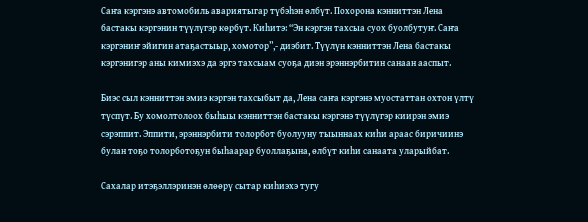Саҥа кэргэнэ автомобиль авариятыгар түбэһэн өлбүт. Похорона кэнниттэн Лена бастакы кэргэнин түүлүгэр көрбүт. Киһитэ: “Эн кэргэн тахсыа суох буолбутуҥ. Саҥа кэргэниҥ эйигин атаҕастыыр, хомотор”,- диэбит. Түүлүн кэнниттэн Лена бастакы кэргэнигэр аны кимиэхэ да эргэ тахсыам суоҕа диэн эрэннэрбитин санаан ааспыт.

Биэс сыл кэнниттэн эмиэ кэргэн тахсыбыт да, Лена саҥа кэргэнэ муостаттан охтон үлтү түспүт. Бу хомолтолоох быһыы кэнниттэн бастакы кэргэнэ түүлүгэр киирэн эмиэ сэрэппит. Эппити, эрэннэрбити толорбот буолууну тыыннаах киһи араас биричиинэ булан тоҕо толорботоҕун быһаарар буоллаҕына, өлбүт киһи санаата уларыйбат.

Сахалар итэҕэллэринэн өлөөрү сытар киһиэхэ тугу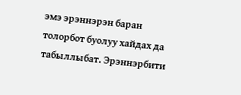эмэ эрэннэрэн баран толорбот буолуу хайдах да табыллыбат. Эрэннэрбити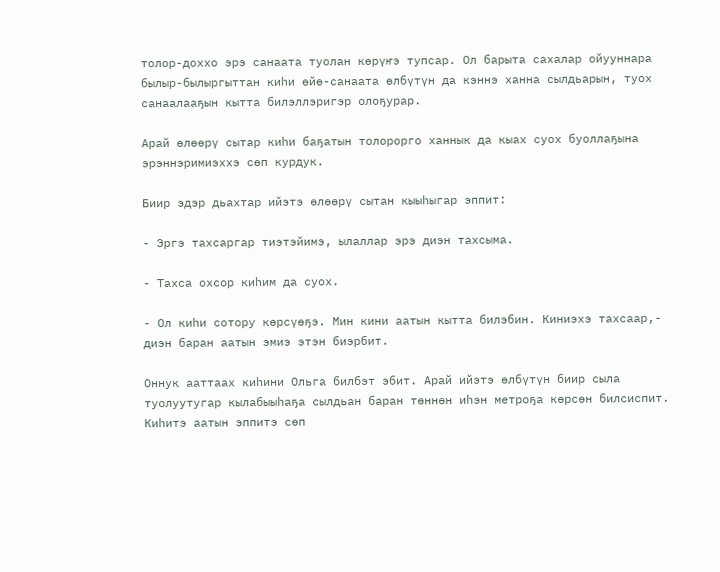толор-доххо эрэ санаата туолан көрүҥэ тупсар. Ол барыта сахалар ойууннара былыр-былыргыттан киһи өйө-санаата өлбүтүн да кэннэ ханна сылдьарын, туох санаалааҕын кытта билэллэригэр олоҕурар.

Арай өлөөрү сытар киһи баҕатын толорорго ханнык да кыах суох буоллаҕына эрэннэримиэххэ сөп курдук.

Биир эдэр дьахтар ийэтэ өлөөрү сытан кыыһыгар эппит:

- Эргэ тахсаргар тиэтэйимэ, ылаллар эрэ диэн тахсыма.

- Тахса охсор киһим да суох.

- Ол киһи сотору көрсүөҕэ. Мин кини аатын кытта билэбин. Киниэхэ тахсаар,- диэн баран аатын эмиэ этэн биэрбит.

Оннук ааттаах киһини Ольга билбэт эбит. Арай ийэтэ өлбүтүн биир сыла туолуутугар кылабыыһаҕа сылдьан баран төннөн иһэн метроҕа көрсөн билсиспит. Киһитэ аатын эппитэ сөп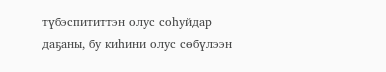түбэспититтэн олус соһуйдар даҕаны, бу киһини олус сөбүлээн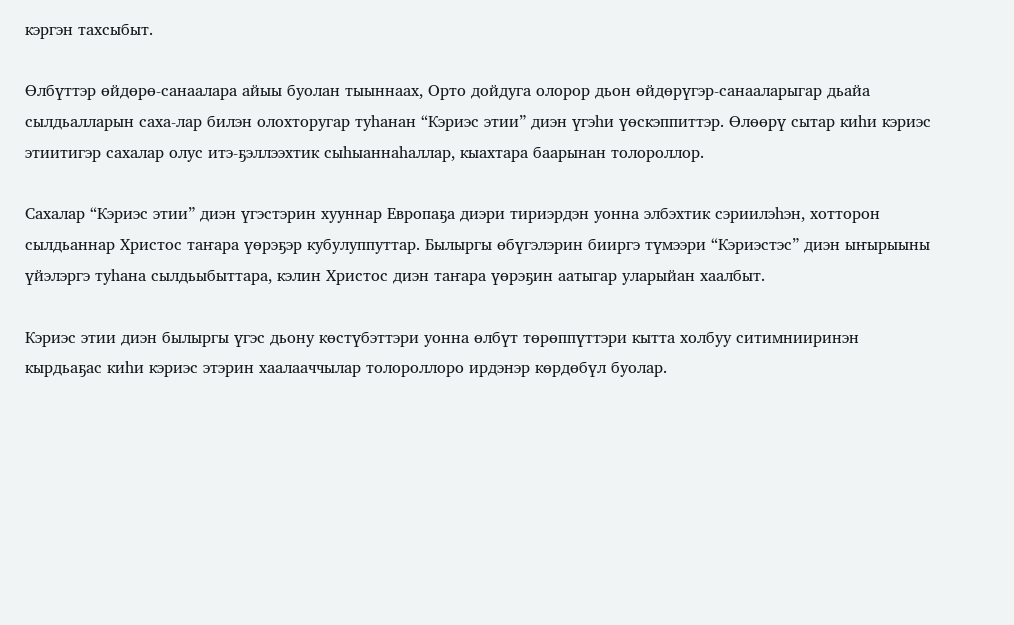кэргэн тахсыбыт.

Өлбүттэр өйдөрө-санаалара айыы буолан тыыннаах, Орто дойдуга олорор дьон өйдөрүгэр-санааларыгар дьайа сылдьалларын саха-лар билэн олохторугар туһанан “Кэриэс этии” диэн үгэһи үөскэппиттэр. Өлөөрү сытар киһи кэриэс этиитигэр сахалар олус итэ-ҕэллээхтик сыһыаннаһаллар, кыахтара баарынан толороллор.

Сахалар “Кэриэс этии” диэн үгэстэрин хууннар Европаҕа диэри тириэрдэн уонна элбэхтик сэриилэһэн, хотторон сылдьаннар Христос таҥара үөрэҕэр кубулуппуттар. Былыргы өбүгэлэрин бииргэ түмээри “Кэриэстэс” диэн ыҥырыыны үйэлэргэ туһана сылдьыбыттара, кэлин Христос диэн таҥара үөрэҕин аатыгар уларыйан хаалбыт.

Кэриэс этии диэн былыргы үгэс дьону көстүбэттэри уонна өлбүт төрөппүттэри кытта холбуу ситимнииринэн кырдьаҕас киһи кэриэс этэрин хаалааччылар толороллоро ирдэнэр көрдөбүл буолар.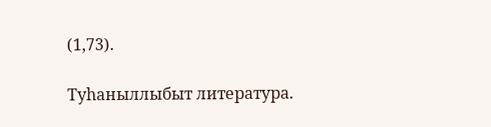(1,73).

Туһаныллыбыт литература.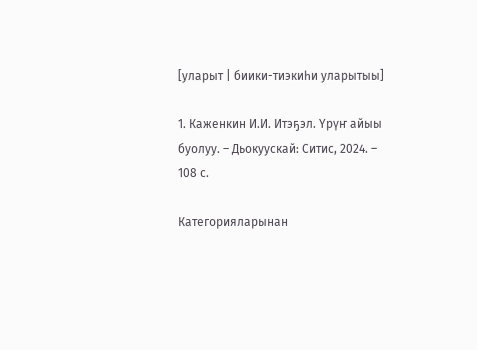[уларыт | биики-тиэкиһи уларытыы]

1. Каженкин И.И. Итэҕэл. Үрүҥ айыы буолуу. – Дьокуускай: Ситис, 2024. – 108 с.

Категорияларынан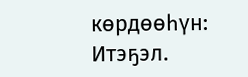көрдөөһүн: Итэҕэл.